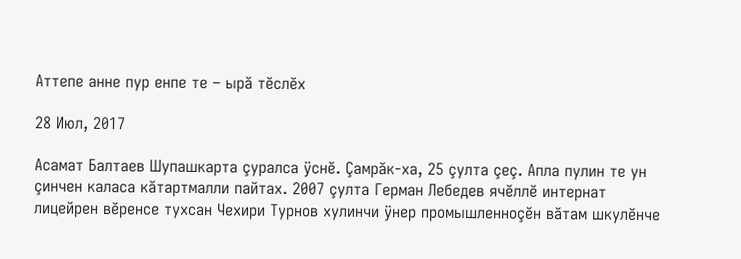Аттепе анне пур енпе те – ырă тĕслĕх

28 Июл, 2017

Асамат Балтаев Шупашкарта çуралса ÿснĕ. Çамрăк-ха, 25 çулта çеç. Апла пулин те ун çинчен каласа кăтартмалли пайтах. 2007 çулта Герман Лебедев ячĕллĕ интернат лицейрен вĕренсе тухсан Чехири Турнов хулинчи ÿнер промышленноçĕн вăтам шкулĕнче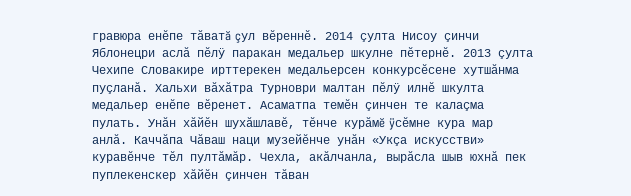гравюра енĕпе тăватă çул вĕреннĕ. 2014 çулта Нисоу çинчи Яблонецри аслă пĕлÿ паракан медальер шкулне пĕтернĕ. 2013 çулта Чехипе Словакире ирттерекен медальерсен конкурсĕсене хутшăнма пуçланă. Хальхи вăхăтра Турноври малтан пĕлÿ илнĕ шкулта медальер енĕпе вĕренет. Асаматпа темĕн çинчен те калаçма пулать. Унăн хăйĕн шухăшлавĕ, тĕнче курăмĕ ÿсĕмне кура мар анлă. Каччăпа Чăваш наци музейĕнче унăн «Укçа искусстви» куравĕнче тĕл пултăмăр. Чехла, акăлчанла, вырăсла шыв юхнă пек пуплекенскер хăйĕн çинчен тăван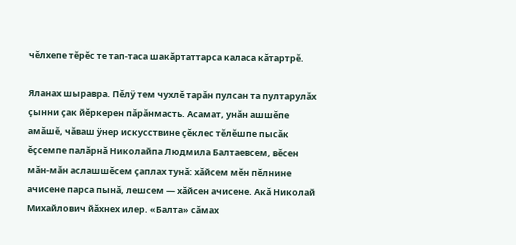чĕлхепе тĕрĕс те тап-таса шакăртаттарса каласа кăтартрĕ.

Яланах шыравра. Пĕлÿ тем чухлĕ тарăн пулсан та пултарулăх çынни çак йĕркерен пăрăнмасть. Асамат, унăн ашшĕпе амăшĕ, чăваш ÿнер искусствине çĕклес тĕлĕшпе пысăк ĕçсемпе палăрнă Николайпа Людмила Балтаевсем, вĕсен мăн-мăн аслашшĕсем çаплах тунă: хăйсем мĕн пĕлнине ачисене парса пынă, лешсем — хăйсен ачисене. Акă Николай Михайлович йăхнех илер. «Балта» сăмах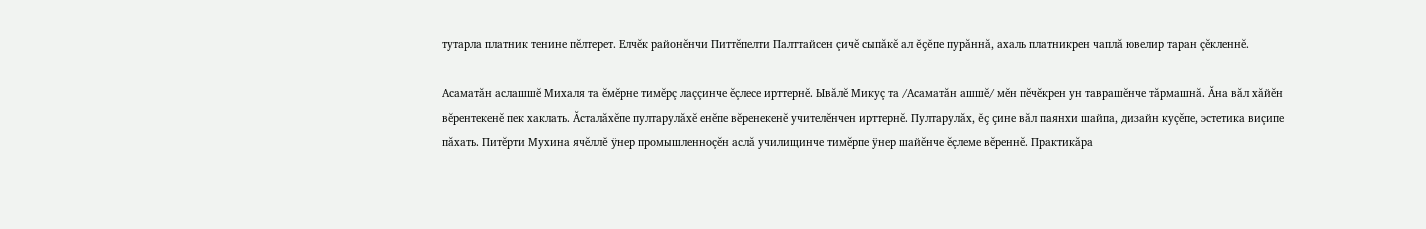тутарла платник тенине пĕлтерет. Елчĕк районĕнчи Питтĕпелти Палттайсен çичĕ сыпăкĕ ал ĕçĕпе пурăннă, ахаль платникрен чаплă ювелир таран çĕкленнĕ.

Асаматăн аслашшĕ Михаля та ĕмĕрне тимĕрç лаççинче ĕçлесе ирттернĕ. Ывăлĕ Микуç та /Асаматăн ашшĕ/ мĕн пĕчĕкрен ун таврашĕнче тăрмашнă. Ăна вăл хăйĕн вĕрентекенĕ пек хаклать. Ăсталăхĕпе пултарулăхĕ енĕпе вĕренекенĕ учителĕнчен ирттернĕ. Пултарулăх, ĕç çине вăл паянхи шайпа, дизайн куçĕпе, эстетика виçипе пăхать. Питĕрти Мухина ячĕллĕ ÿнер промышленноçĕн аслă училищинче тимĕрпе ÿнер шайĕнче ĕçлеме вĕреннĕ. Практикăра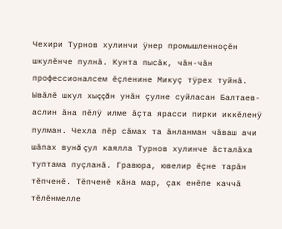Чехири Турнов хулинчи ÿнер промышленноçĕн шкулĕнче пулнă. Кунта пысăк, чăн-чăн профессионалсем ĕçленине Микуç тÿрех туйнă. Ывăлĕ шкул хыççăн унăн çулне суйласан Балтаев-аслин ăна пĕлÿ илме ăçта ярасси пирки иккĕленÿ пулман. Чехла пĕр сăмах та ăнланман чăваш ачи шăпах вунă çул каялла Турнов хулинче ăсталăха туптама пуçланă. Гравюра, ювелир ĕçне тарăн тĕпченĕ. Тĕпченĕ кăна мар, çак енĕпе каччă тĕлĕнмелле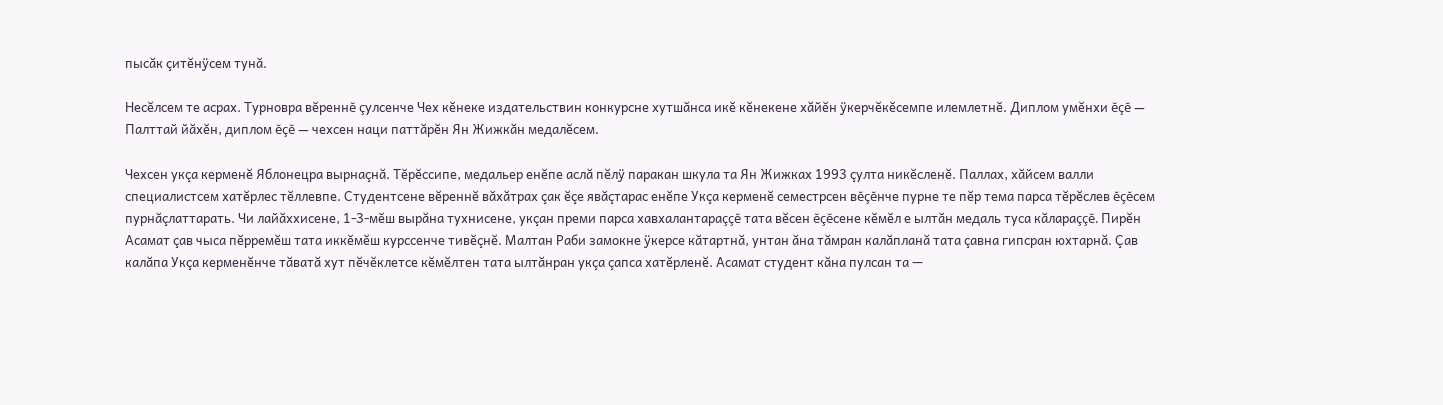пысăк çитĕнÿсем тунă.

Несĕлсем те асрах. Турновра вĕреннĕ çулсенче Чех кĕнеке издательствин конкурсне хутшăнса икĕ кĕнекене хăйĕн ÿкерчĕкĕсемпе илемлетнĕ. Диплом умĕнхи ĕçĕ — Палттай йăхĕн, диплом ĕçĕ — чехсен наци паттăрĕн Ян Жижкăн медалĕсем.

Чехсен укçа керменĕ Яблонецра вырнаçнă. Тĕрĕссипе, медальер енĕпе аслă пĕлÿ паракан шкула та Ян Жижках 1993 çулта никĕсленĕ. Паллах, хăйсем валли специалистсем хатĕрлес тĕллевпе. Студентсене вĕреннĕ вăхăтрах çак ĕçе явăçтарас енĕпе Укçа керменĕ семестрсен вĕçĕнче пурне те пĕр тема парса тĕрĕслев ĕçĕсем пурнăçлаттарать. Чи лайăххисене, 1-3-мĕш вырăна тухнисене, укçан преми парса хавхалантараççĕ тата вĕсен ĕçĕсене кĕмĕл е ылтăн медаль туса кăлараççĕ. Пирĕн Асамат çав чыса пĕрремĕш тата иккĕмĕш курссенче тивĕçнĕ. Малтан Раби замокне ÿкерсе кăтартнă, унтан ăна тăмран калăпланă тата çавна гипсран юхтарнă. Çав калăпа Укçа керменĕнче тăватă хут пĕчĕклетсе кĕмĕлтен тата ылтăнран укçа çапса хатĕрленĕ. Асамат студент кăна пулсан та —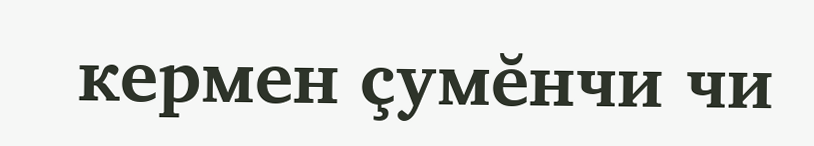кермен çумĕнчи чи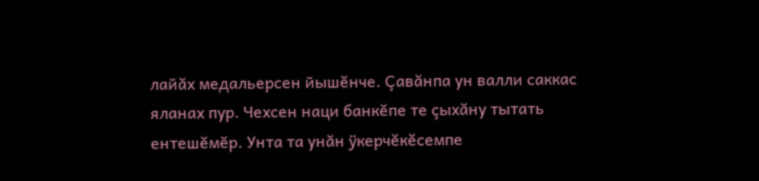лайăх медальерсен йышĕнче. Çавăнпа ун валли саккас яланах пур. Чехсен наци банкĕпе те çыхăну тытать ентешĕмĕр. Унта та унăн ÿкерчĕкĕсемпе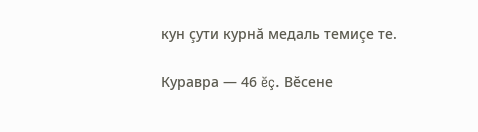кун çути курнă медаль темиçе те.

Куравра — 46 ĕç. Вĕсене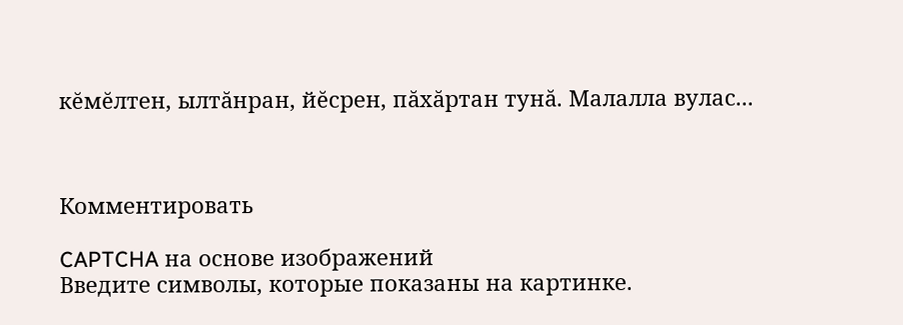кĕмĕлтен, ылтăнран, йĕсрен, пăхăртан тунă. Малалла вулас...



Комментировать

CAPTCHA на основе изображений
Введите символы, которые показаны на картинке.